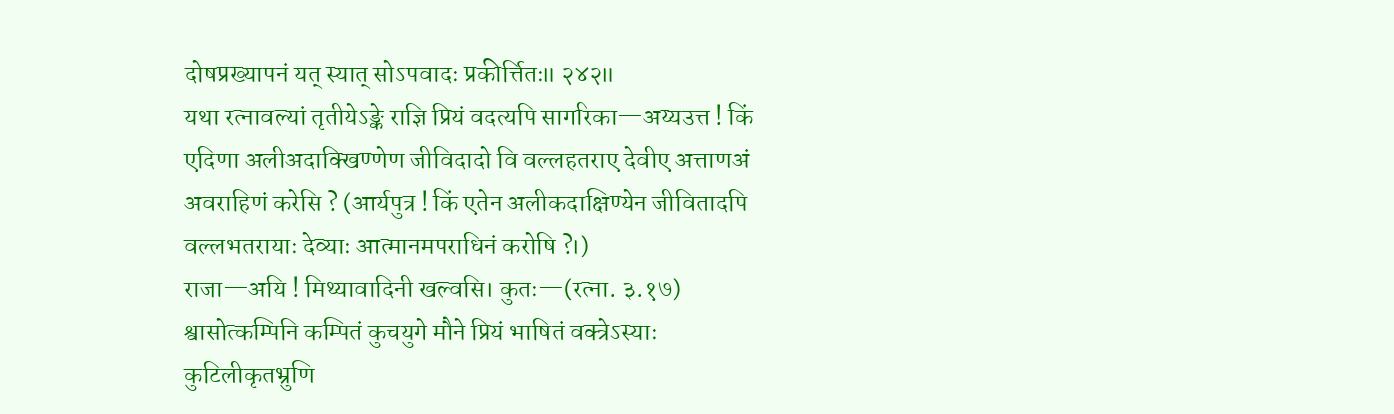दोषप्रख्यापनं यत् स्यात् सोऽपवादः प्रकीर्त्तितः॥ २४२॥
यथा रत्नावल्यां तृतीयेऽङ्के राज्ञि प्रियं वदत्यपि सागरिका—अय्यउत्त ! किं एदिणा अलीअदाक्खिण्णेण जीविदादो वि वल्लहतराए देवीए अत्ताणअं अवराहिणं करेसि ? (आर्यपुत्र ! किं एतेन अलीकदाक्षिण्येन जीवितादपि वल्लभतरायाः देव्याः आत्मानमपराधिनं करोषि ?।)
राजा—अयि ! मिथ्यावादिनी खल्वसि। कुतः—(रत्ना. ३.१७)
श्वासोत्कम्पिनि कम्पितं कुचयुगे मौने प्रियं भाषितं वक्त्रेऽस्याः कुटिलीकृतभ्रुणि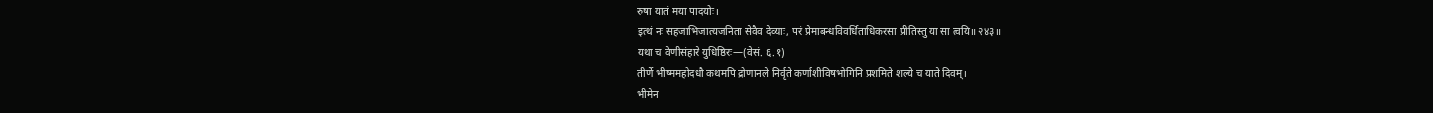रुषा यातं मया पादयोः।
इत्थं नः सहजाभिजात्यजनिता सेवैव देव्याः, परं प्रेमाबन्धविवर्धिताधिकरसा प्रीतिस्तु या सा त्वयि॥ २४३॥
यथा च वेणीसंहारे युधिष्ठिरः—(वेसं. ६.१)
तीर्णे भीष्ममहोदधौ कथमपि द्रोणानले निर्वृते कर्णाशीविषभोगिनि प्रशमिते शल्ये च याते दिवम्।
भीमेन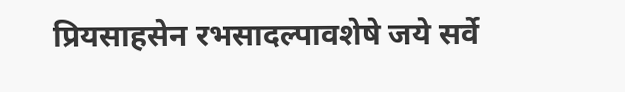प्रियसाहसेन रभसादल्पावशेषे जये सर्वे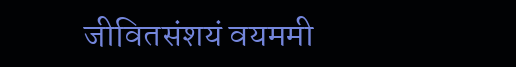जीवितसंशयं वयममी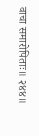वाचा समारोपिताः॥ २४४॥